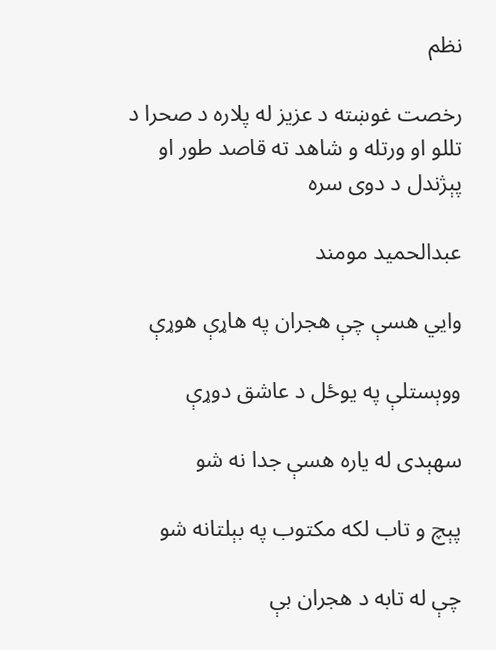نظم

رخصت غوښته د عزيز له پلاره د صحرا د تللو او ورتله و شاهد ته قاصد طور او پېژندل د دوی سره

عبدالحمید مومند

وايي هسې چې هجران په هاړې هوړې

ووېستلې په يوځل د عاشق دوړې

سهېدی له ياره هسې جدا نه شو

پېچ و تاب لکه مکتوب په بېلتانه شو

چې له تابه د هجران بې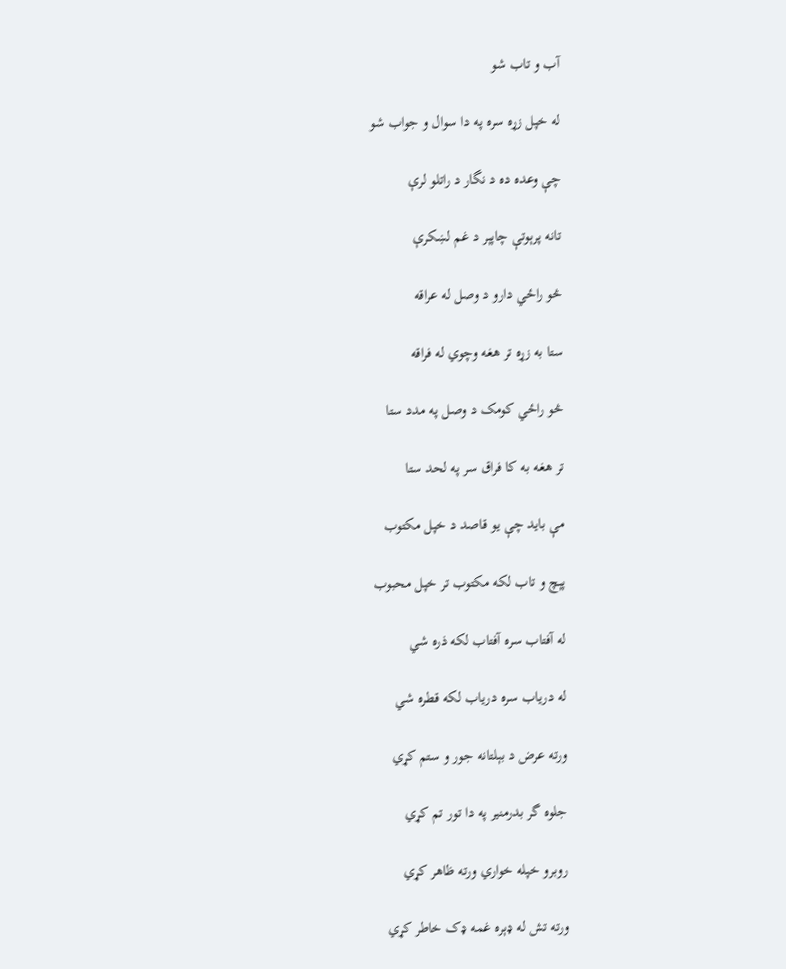آب و تاب شو

له خپل زړه سره په دا سوال و جواب شو

چې وعده ده د نگار د راتلو لرې

تانه پرېوتې چاپېر د غم لښکرې

څو راځي دارو د وصل له عراقه

ستا به زړه تر هغه وچوي له فراقه

څو راځي کومک د وصل په مدد ستا

تر هغه به کا فراق سر په لحد ستا

مې بايد چې يو قاصد د خپل مکتوب

پېچ و تاب لکه مکتوب تر خپل محبوب

له آفتاب سره آفتاب لکه ذره شي

له درياب سره درياب لکه قطره شي

ورته عرض د بېلتانه جور و ستم کړي

جلوه گر بدرمنير په دا تور تم کړي

روبرو خپله خواري ورته ظاهر کړي

ورته تش له ډېره غمه ډک خاطر کړي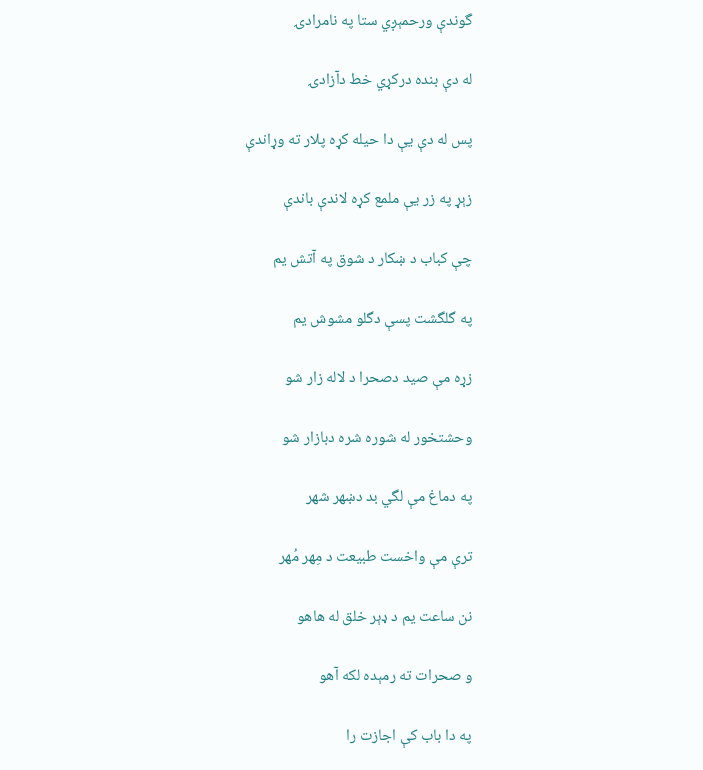گوندې ورحمېږي ستا په نامرادۍ

له دې بنده درکړي خط دآزادۍ

پس له دې يې دا حيله کړه پلار ته وړاندې

زېړ په زر يې ملمع کړه لاندې باندې

چې کباب د ښکار د شوق په آتش يم

په گلگشت پسې دگلو مشوش يم

زړه مې صيد دصحرا د لاله زار شو

وحشتخور له شوره شره دبازار شو

په دماغ مې لگي بد دښهر شهر

ترې مې واخست طبيعت د مِهر مُهر

نن ساعت يم د ډېر خلق له هاهو

و صحرات ته رمېده لکه آهو

په دا باب کې اجازت را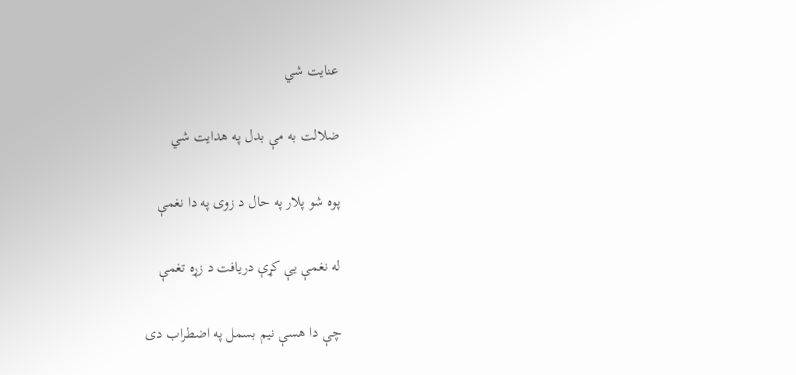عنايت شي

ضلالت به مې بدل په هدايت شي

پوه شو پلار په حال د زوی په دا نغمې

له نغمې يې کړې دريافت د زړه تغمې

چې دا هسې نيم بسمل په اضطراب دی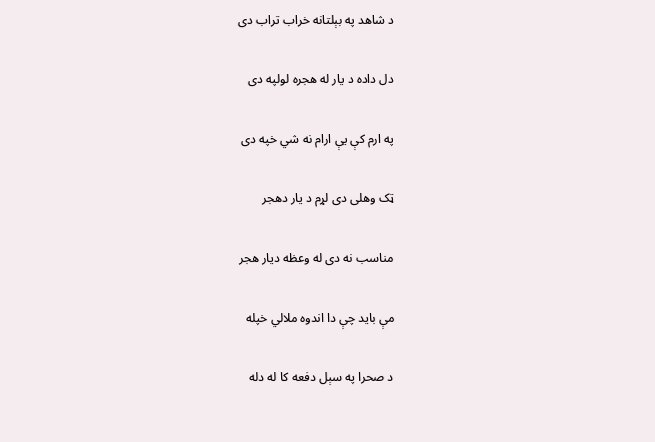د شاهد په بېلتانه خراب تراب دی

دل داده د يار له هجره لولپه دی

په ارم کې يې ارام نه شي خپه دی

ټک وهلی دی لړم د يار دهجر

مناسب نه دی له وعظه ديار هجر

مې بايد چې دا اندوه ملالي خپله

د صحرا په سېل دفعه کا له دله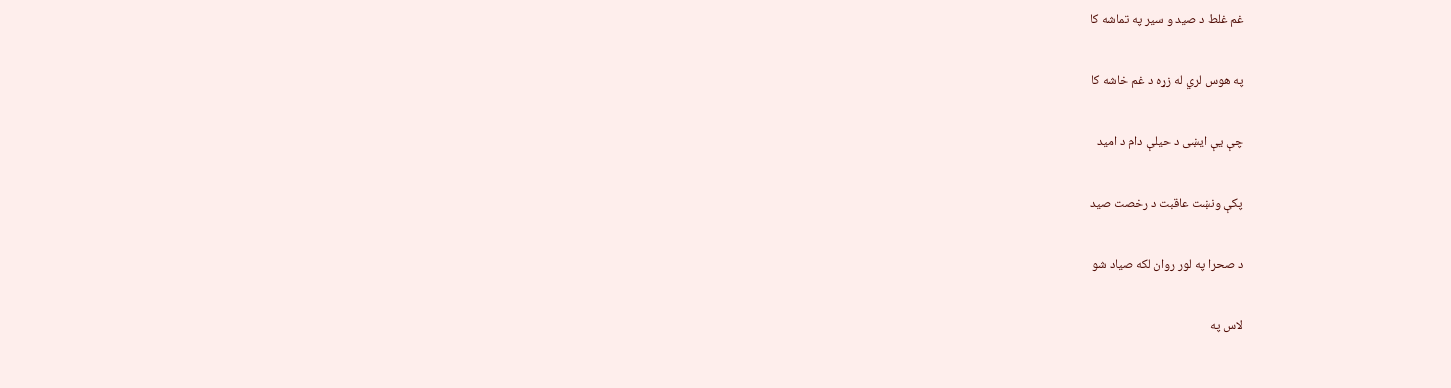غم غلط د صيد و سير په تماشه کا

په هوس لري له زړه د غم خاشه کا

چې يې ايښی د حيلې دام د اميد

پکې ونښت عاقبت د رخصت صيد

د صحرا په لور روان لکه صياد شو

لاس په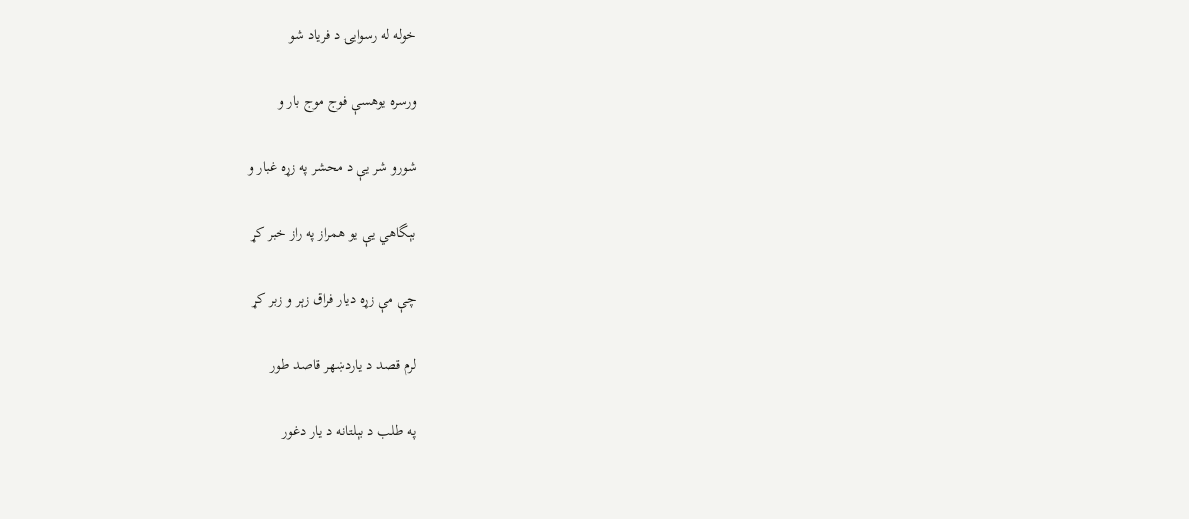خوله له رسوايۍ د فرياد شو

ورسره يوهسې فوج موج بار و

شورو شر يې د محشر په زړه غبار و

بېگاهي يې يو همراز په راز خبر کړ

چې مې زړه ديار فراق زېر و زبر کړ

لرم قصد د ياردښهر قاصد طور

په طلب د بېلتانه د يار دغور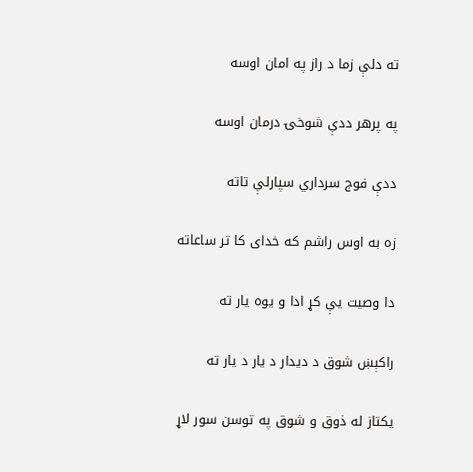ته دلې زما د راز په امان اوسه

په پرهر ددې شوخۍ درمان اوسه

ددې فوج سرداري سپارلې تاته

زه به اوس راشم که خدای کا تر ساعاته

دا وصيت يې کړ ادا و يوه يار ته

راکېښ شوق د ديدار د يار د يار ته

يکتاز له ذوق و شوق په توسن سور لاړ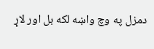دمزل په وچ واښه لکه بل اور لاړ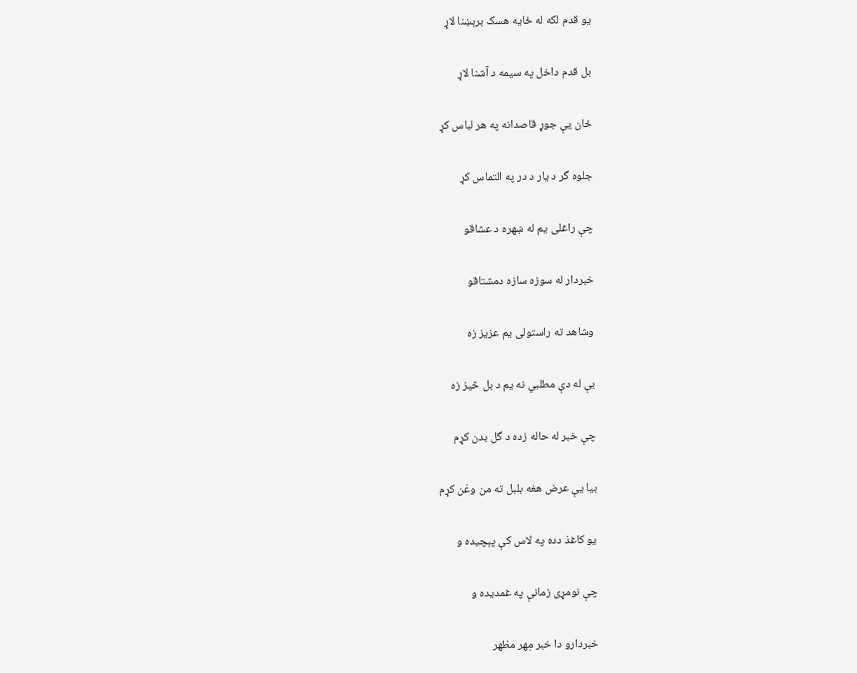يو قدم لکه له ځايه هسک برېښنا لاړ

بل قدم داخل په سيمه د آشنا لاړ

ځان يې جوړ قاصدانه په هر لباس کړ

جلوه گر د يار د در په التماس کړ

چې راغلی يم له ښهره د عشاقو

خبردار له سوزه سازه دمشتاقو

وشاهد ته راستولی يم عزيز زه

بې له دې مطلبي نه يم د بل څيز زه

چې خبر له حاله زده د گل بدن کړم

بيا يې عرض هغه بلبل ته من وعَن کړم

يو کاغذ دده په لاس کې پېچيده و

چې نومړی زمانې په غمديده و

خبردارو دا خبر مِهر مظهر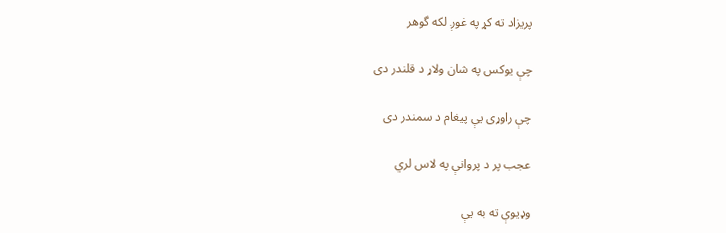پريزاد ته کړ په غوږ لکه گوهر

چې يوکس په شان ولاړ د قلندر دی

چې راوړی يې پيغام د سمندر دی

عجب پر د پروانې په لاس لري

وډيوې ته به يې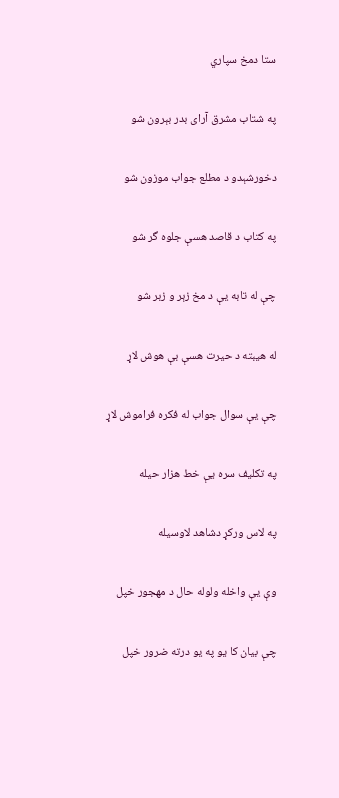ستا دمخ سپاري

په شتاب مشرق آرای بدر بېرون شو

دخورشېدو د مطلع جواب موزون شو

په کتاب د قاصد هسې جلوه گر شو

چې له تابه يې د مخ زېر و زبر شو

له هيبته د حيرت هسې بې هوش لاړ

چې يې سوال جواب له فکره فراموش لاړ

په تکليف سره يې خط هزار حيله

په لاس ورکړ دشاهد لاوسيله

وې يې واخله ولوله حال د مهجور خپل

چې بيان کا يو په يو درته ضرور خپل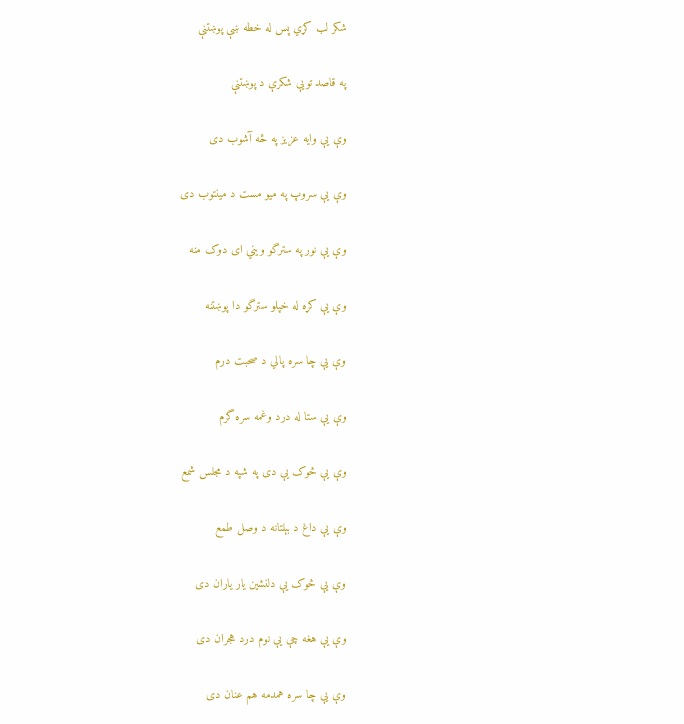شکر لب کړي پس له خطه ښې پوښتنې

په قاصد تويې شکرې د پوښتنې

وې يې وايه عزيز په څه آشوب دی

وې يې سروپ په ميو مست د مينتوب دی

وې يې نور په سترگو ويني ای دوک منه

وې يې کړه له خپلو سترگو دا پوښتنه

وې يې چا سره پالي د صحبت درم

وې يې ستا له درد وغمه سره گرم

وې يې څوک يې دی په شپه د مجلس شمع

وې يې داغ د بېلتانه د وصل طمع

وې يې څوک يې دلنشين يار ياران دی

وې يې هغه چې يې نوم درد هجران دی

وې يې چا سره همدمه هم عنان دی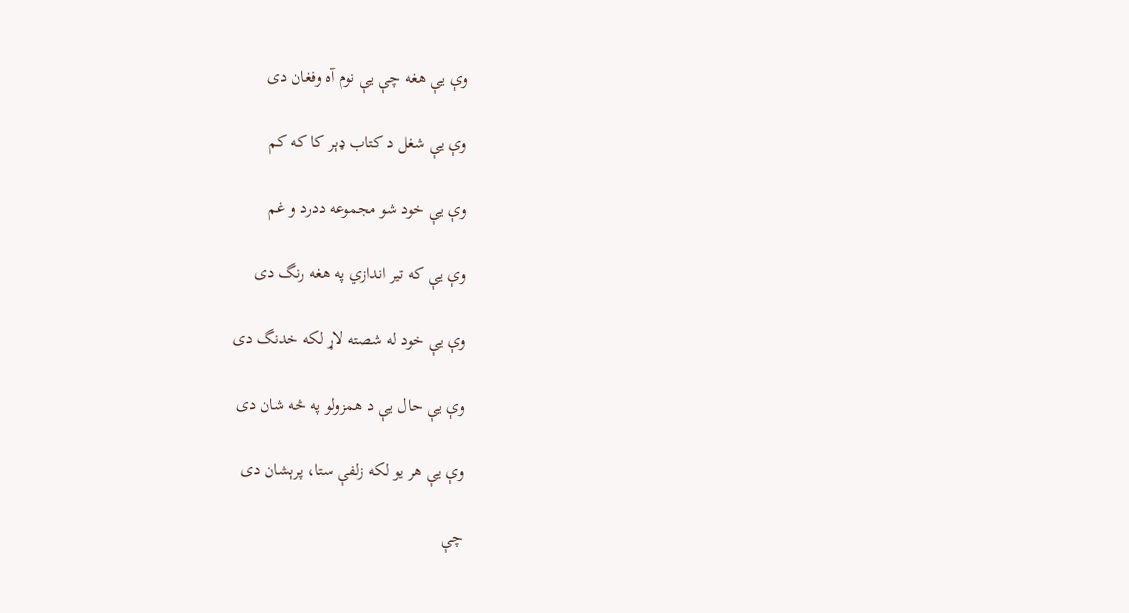وې يې هغه چې يې نوم آه وفغان دی

وې يې شغل د کتاب ډېر کا که کم

وې يې خود شو مجموعه ددرد و غم

وې يې که تير اندازي په هغه رنگ دی

وې يې خود له شصته لاړ لکه خدنگ دی

وې يې حال يې د همزولو په څه شان دی

وې يې هر يو لکه زلفې ستا، پرېشان دی

چې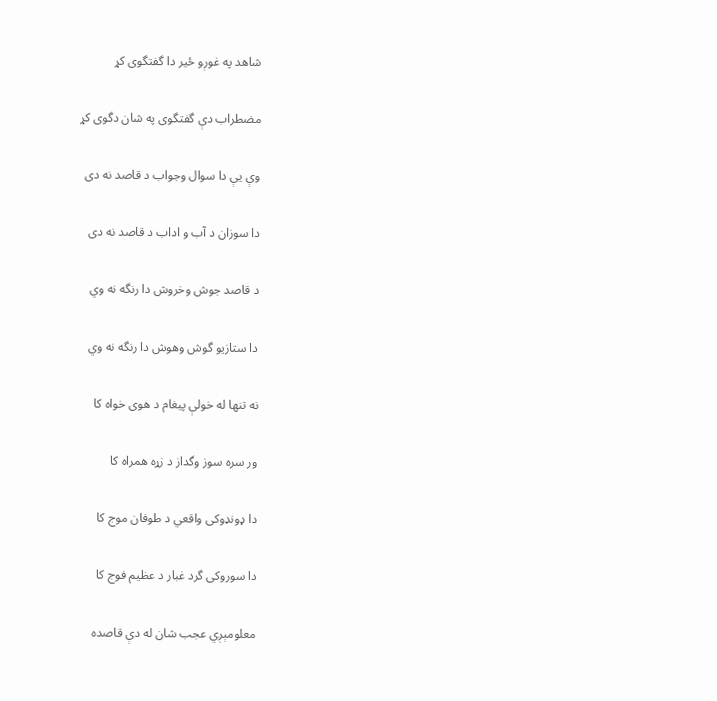شاهد په غوږو ځير دا گفتگوی کړ

مضطراب دې گفتگوی په شان دگوی کړ

وې يې دا سوال وجواب د قاصد نه دی

دا سوزان د آب و اداب د قاصد نه دی

د قاصد جوش وخروش دا رنگه نه وي

دا ستازيو گوش وهوش دا رنگه نه وي

نه تنها له خولې پيغام د هوی خواه کا

ور سره سوز وگداز د زړه همراه کا

دا ډونډوکی واقعي د طوفان موج کا

دا سوروکی گرد غبار د عظيم فوج کا

معلومېږي عجب شان له دې قاصده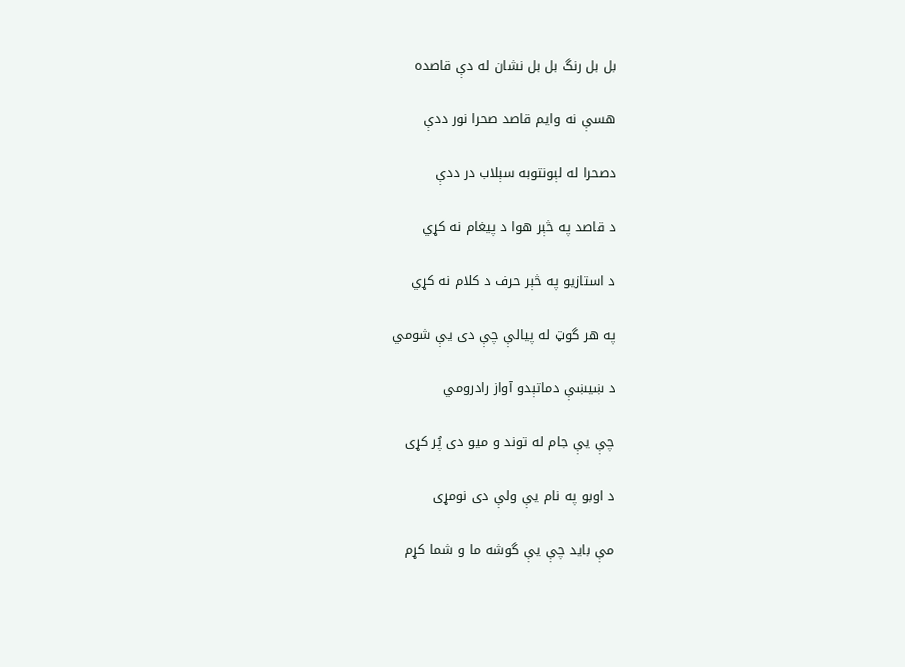بل بل رنگ بل بل نشان له دې قاصده

هسې نه وايم قاصد صحرا نور ددې

دصحرا له لېونتوبه سېلاب در ددې

د قاصد په څېر هوا د پيغام نه کړي

د استازيو په څېر حرف د کلام نه کړي

په هر گوټ له پيالې چې دی يې شومي

د ښيښې دماتېدو آواز رادرومي

چې يې جام له توند و ميو دی پُر کړی

د اوبو په نام يې ولې دی نومړی

مې بايد چې يې گوشه ما و شما کړم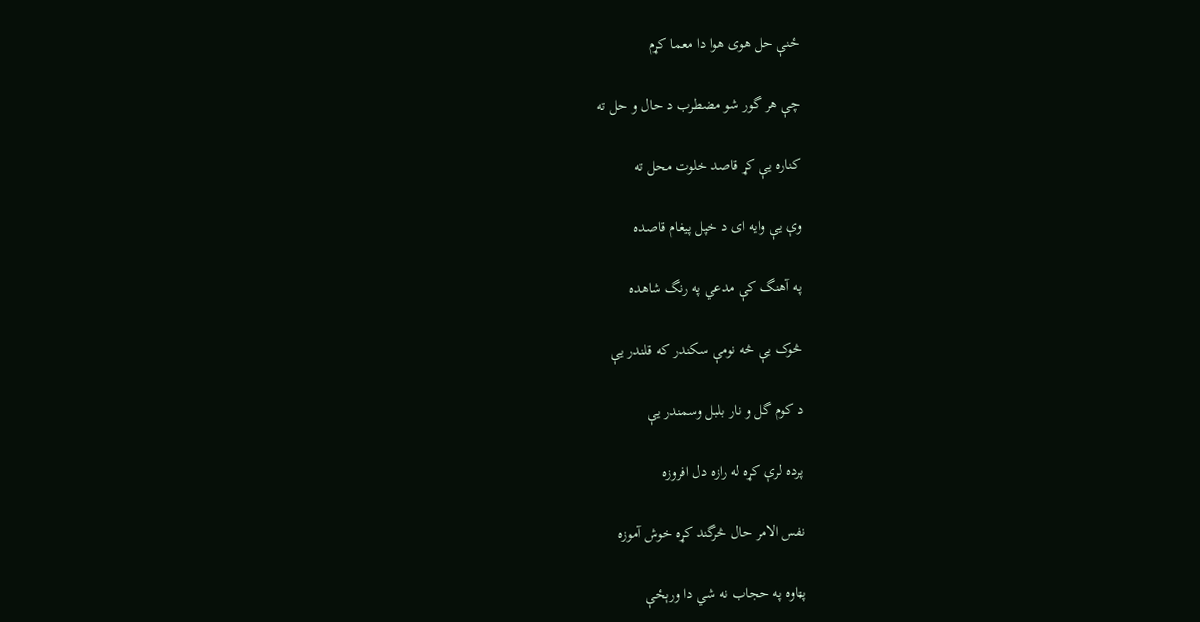ځنې حل هوی هوا دا معما کړم

چې هر گور شو مضطرب د حال و حل ته

کناره يې کړ قاصد خلوت محل ته

وې يې وايه ای د خپل پيغام قاصده

په آهنگ کې مدعي په رنگ شاهده

څوک يې څه نومې سکندر که قلندر يې

د کوم گل و نار بلبل وسمندر يې

پرده لرې کړه له رازه دل افروزه

نفس الامر حال څرگند کړه خوش آموزه

پټاوه په حجاب نه شي دا ورېځې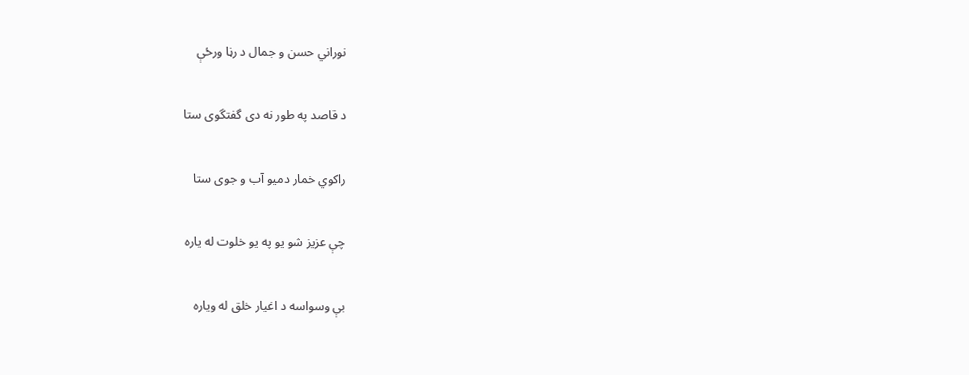نوراني حسن و جمال د رڼا ورځې

د قاصد په طور نه دی گفتگوی ستا

راکوي خمار دميو آب و جوی ستا

چې عزيز شو يو په يو خلوت له ياره

بې وسواسه د اغيار خلق له وياره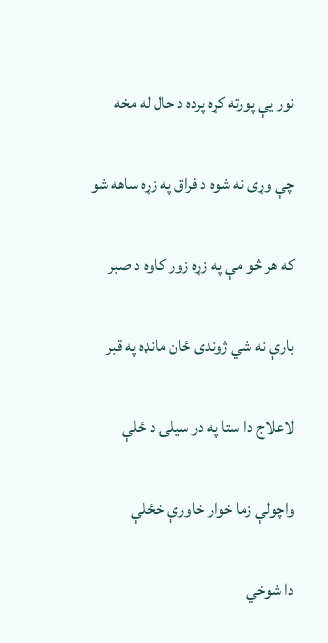نور يې پورته کړه پرده د حال له مخه

چې وړی نه شوه د فراق په زړه ساهه شو

که هر څو مې په زړه زور کاوه د صبر

بارې نه شي ژوندی ځان مانډه په قبر

لاعلاج دا ستا په در سيلۍ د ځلې

واچولې زما خوار خاورې خځلې

دا شوخي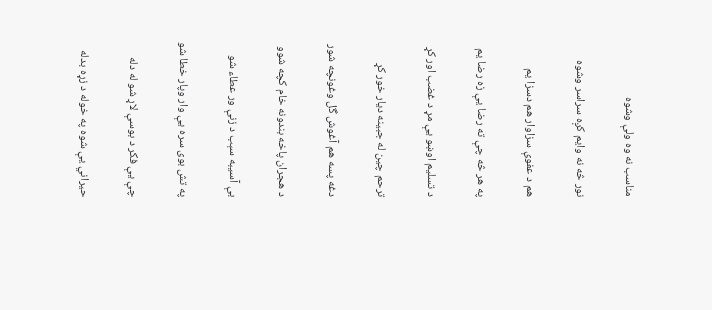مناسب نه وه ولې وشوه

نور څه نه وايم کږه سراسر وشوه

هم د عفوې سزاوار هم دسزا يم

په هر څه چې ته رضا يې زه رضا يم

د تسليم اوښو يې مړ د غضب اور کړ

ترحم چين له جبينه ديار خور کړ

دغه پسه هم آغوش گل وغونچه شور

د هجران پاخه بندونه خام کچه شوو

بې آسيبه سېب د زنې ور عطاء شو

په تش بوی سره يې وار وپار خطا شو

چې يې فکر د بوسې لاړ شو له دله

حيراني يې شوه په خوله د زړه بدله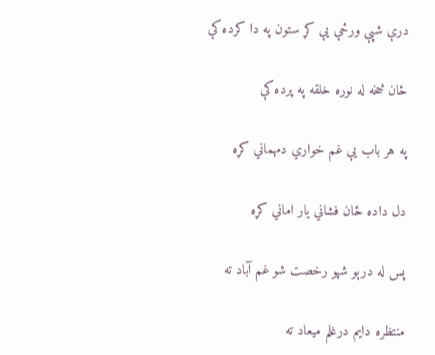درې شپې ورځې يې کړ ستون په دا کرده کې

ځان څخه له نوره خلقه په پرده کې

په هر باب يې غم خواري دمهماني کړه

دل داده ځان فشاني يار اماني کړه

پس له درېو شپو رخصت شو غم آباد ته

منتظره دايم درغلم ميعاد ته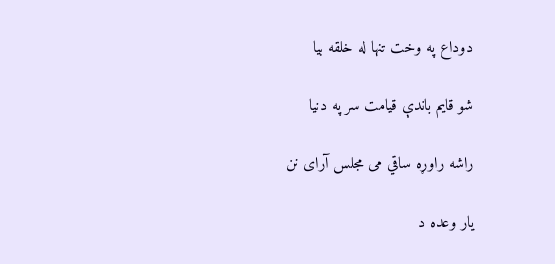دوداع په وخت تنها له خلقه بيا

شو قايم باندې قيامت سر په دنيا

راشه راوړه ساقي می مجلس آرای نن

يار وعده د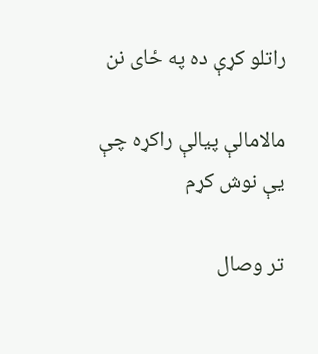راتلو کړې ده په ځای نن

مالامالې پيالې راکړه چې يې نوش کړم

تر وصال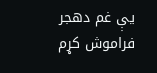يې غم دهجر فراموش کړم